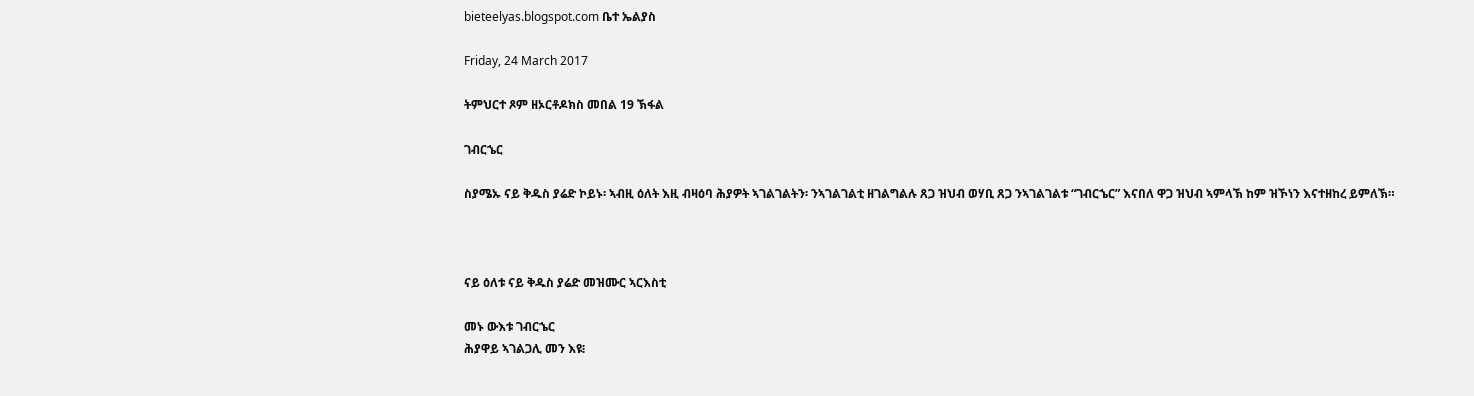bieteelyas.blogspot.com ቤተ ኤልያስ

Friday, 24 March 2017

ትምህርተ ጾም ዘኦርቶዶክስ መበል 19 ኽፋል

ገብርኄር

ስያሜኡ ናይ ቅዱስ ያሬድ ኮይኑ፡ ኣብዚ ዕለት እዚ ብዛዕባ ሕያዎት ኣገልገልትን፡ ንኣገልገልቲ ዘገልግልሉ ጸጋ ዝህብ ወሃቢ ጸጋ ንኣገልገልቱ “ገብርኄር” እናበለ ዋጋ ዝህብ ኣምላኽ ከም ዝኾነን እናተዘከረ ይምለኽ።



ናይ ዕለቱ ናይ ቅዱስ ያሬድ መዝሙር ኣርእስቲ

መኑ ውእቱ ገብርኄር
ሕያዋይ ኣገልጋሊ መን እዩ፧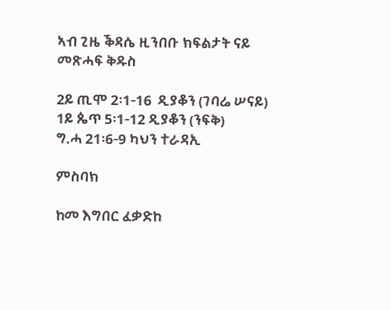ኣብ ጊዜ ቕዳሴ ዚንበቡ ክፍልታት ናይ መጽሓፍ ቅዱስ

2ይ ጢሞ 2፡1-16  ዲያቆን (ገባሬ ሠናይ)
1ይ ጴጥ 5፡1-12 ዲያቆን (ንፍቅ)
ግ.ሓ 21፡6-9 ካህን ተራዳኢ

ምስባክ

ከመ እግበር ፈቃድከ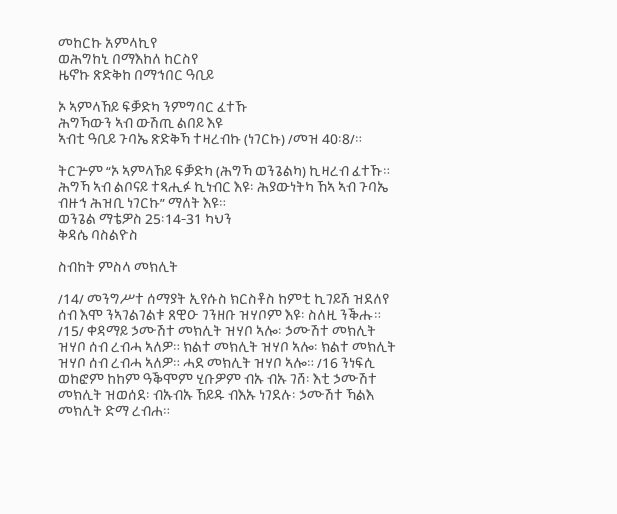መከርኩ አምላኪየ
ወሕግከኒ በማእከለ ከርስየ
ዜኖኩ ጽድቅከ በማኅበር ዓቢይ

ኦ ኣምላኸይ ፍቓድካ ንምግባር ፈተኹ
ሕግኻውን ኣብ ውሽጢ ልበይ እዩ
ኣብቲ ዓቢይ ጉባኤ ጽድቅኻ ተዛረብኩ (ነገርኩ) /መዝ 40፡8/።

ትርጕም “ኦ ኣምላኸይ ፍቓድካ (ሕግኻ ወንጌልካ) ኪዛረብ ፈተኹ። ሕግኻ ኣብ ልቦናይ ተጻሒፉ ኪነብር እዩ፡ ሕያውነትካ ኸኣ ኣብ ጉባኤ ብዙኅ ሕዝቢ ነገርኩ” ማለት እዩ።
ወንጌል ማቴዎስ 25፡14-31 ካህን
ቅዳሴ ባስልዮስ

ስብከት ምስላ መክሊት

/14/ መንግሥተ ሰማያት ኢየሱስ ክርስቶስ ከምቲ ኪገይሽ ዝደለየ ሰብ እሞ ንኣገልገልቱ ጸዊዑ ገንዘቡ ዝሃቦም እዩ፡ ስለዚ ንቕሑ። /15/ ቀዳማይ ኃሙሽተ መክሊት ዝሃቦ ኣሎ፡ ኃሙሽተ መክሊት ዝሃቦ ሰብ ረብሓ ኣለዎ። ክልተ መክሊት ዝሃቦ ኣሎ፡ ክልተ መክሊት ዝሃቦ ሰብ ረብሓ ኣለዎ። ሓደ መክሊት ዝሃቦ ኣሎ። /16 ንነፍሲ ወከፎም ከከም ዓቕሞም ሂቡዎም ብኡ ብኡ ገሸ፡ እቲ ኃሙሽተ መክሊት ዝወሰደ፡ ብኡብኡ ኸይዱ ብእኡ ነገደሉ፡ ኃሙሽተ ኻልእ መክሊት ድማ ረብሐ።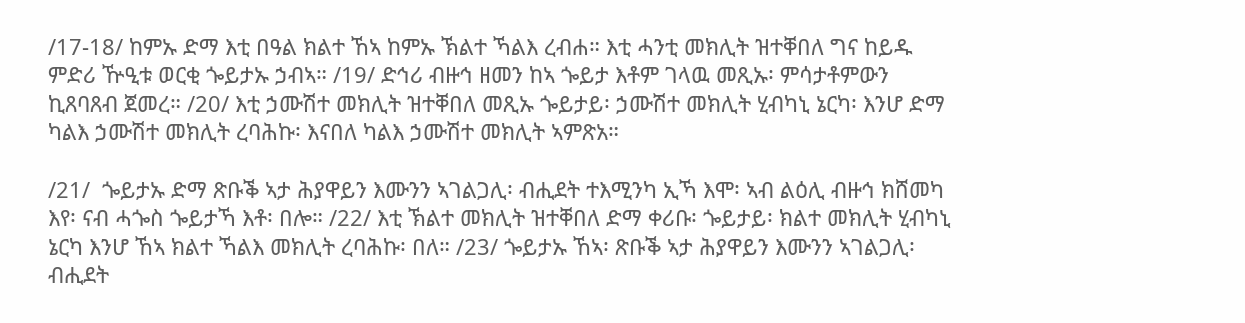/17-18/ ከምኡ ድማ እቲ በዓል ክልተ ኸኣ ከምኡ ኽልተ ኻልእ ረብሐ። እቲ ሓንቲ መክሊት ዝተቐበለ ግና ከይዱ ምድሪ ዅዒቱ ወርቂ ጐይታኡ ኃብኣ። /19/ ድኅሪ ብዙኅ ዘመን ከኣ ጐይታ እቶም ገላዉ መጺኡ፡ ምሳታቶምውን ኪጸባጸብ ጀመረ። /20/ እቲ ኃሙሽተ መክሊት ዝተቐበለ መጺኡ ጐይታይ፡ ኃሙሽተ መክሊት ሂብካኒ ኔርካ፡ እንሆ ድማ ካልእ ኃሙሽተ መክሊት ረባሕኩ፡ እናበለ ካልእ ኃሙሽተ መክሊት ኣምጽአ።

/21/  ጐይታኡ ድማ ጽቡቕ ኣታ ሕያዋይን እሙንን ኣገልጋሊ፡ ብሒደት ተእሚንካ ኢኻ እሞ፡ ኣብ ልዕሊ ብዙኅ ክሸመካ እየ፡ ናብ ሓጐስ ጐይታኻ እቶ፡ በሎ። /22/ እቲ ኽልተ መክሊት ዝተቐበለ ድማ ቀሪቡ፡ ጐይታይ፡ ክልተ መክሊት ሂብካኒ ኔርካ እንሆ ኸኣ ክልተ ኻልእ መክሊት ረባሕኩ፡ በለ። /23/ ጐይታኡ ኸኣ፡ ጽቡቕ ኣታ ሕያዋይን እሙንን ኣገልጋሊ፡ ብሒደት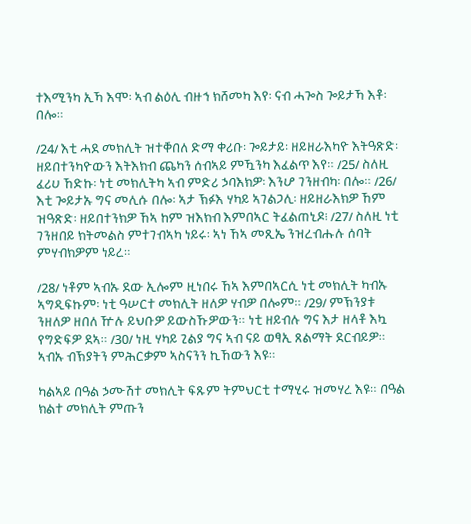ተእሚንካ ኢኻ እሞ፡ ኣብ ልዕሊ ብዙኅ ክሸመካ እየ፡ ናብ ሓጐስ ጐይታኻ እቶ፡ በሎ።

/24/ እቲ ሓደ መክሊት ዝተቐበለ ድማ ቀሪቡ፡ ጐይታይ፡ ዘይዘራእካዮ እትዓጽድ፡ ዘይበተንካዮውን እትእክብ ጨካን ሰብኣይ ምዃንካ እፈልጥ እየ። /25/ ስለዚ ፈሪሀ ኸድኩ፡ ነቲ መክሊትካ ኣብ ምድሪ ኃባእክዎ፡ እንሆ ገንዘብካ፡ በሎ። /26/ እቲ ጐይታኡ ግና መሊሱ በሎ፡ ኣታ ኽፉእ ሃካይ ኣገልጋሊ፡ ዘይዘራእክዎ ኸም ዝዓጽድ፡ ዘይበተንክዎ ኸኣ ከም ዝእክብ እምበኣር ትፈልጠኒዶ፧ /27/ ስለዚ ነቲ ገንዘበይ ክትመልስ ምተገብኣካ ነይሩ፡ ኣነ ኸኣ መጺኤ ንዝረብሑሉ ሰባት ምሃብክዎም ነይረ።

/28/ ነቶም ኣብኡ ደው ኢሎም ዚነበሩ ኸኣ እምበኣርሲ ነቲ መክሊት ካብኡ ኣግዲፍኩም፡ ነቲ ዓሠርተ መክሊት ዘለዎ ሃብዎ በሎም። /29/ ምኽንያቱ ንዘለዎ ዘበለ ዅሉ ይህቡዎ ይውስኹዎውን። ነቲ ዘይብሉ ግና እታ ዘላቶ እኳ የግድፍዎ ደኣ። /30/ ነዚ ሃካይ ጊልያ ግና ኣብ ናይ ወፃኢ ጸልማት ደርብይዎ። ኣብኡ ብኽያትን ምሕርቃም ኣስናንን ኪኸውን እዩ።

ካልኣይ በዓል ኃሙሽተ መክሊት ፍጹም ትምህርቲ ተማሂሩ ዝመሃረ እዩ። በዓል ክልተ መክሊት ምጡን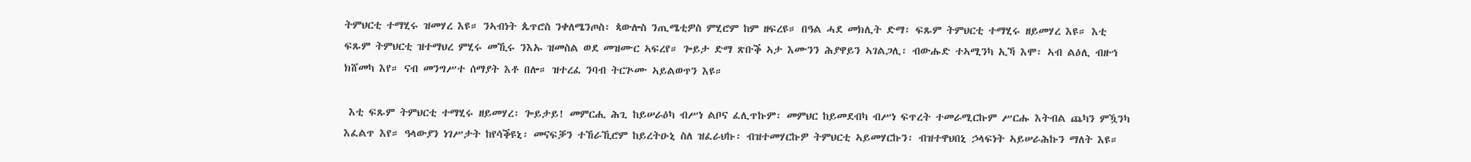ትምህርቲ ተማሂሩ ዝመሃረ እዩ። ንኣብነት ጴጥሮስ ንቀለሜንጦስ፡ ጳውሎስ ንጢሜቲዎስ ምሂሮም ከም ዘፍረዩ። በዓል ሓደ መክሊት ድማ፡ ፍጹም ትምህርቲ ተማሂሩ ዘይመሃረ እዩ። እቲ ፍጹም ትምህርቲ ዝተማህረ ምሂሩ መኺሩ ንእኡ ዝመስል ወደ መዝሙር ኣፍረየ። ጐይታ ድማ ጽቡቕ ኣታ እሙንን ሕያዋይን ኣገልጋሊ፡ ብውሑድ ተኣሚንካ ኢኻ እሞ፡ ኣብ ልዕሊ ብዙኅ ክሸመካ እየ። ናብ መንግሥተ ሰማያት እቶ በሎ። ዝተረፈ ንባብ ትርጕሙ ኣይልወጥን እዩ።

 እቲ ፍጹም ትምህርቲ ተማሂሩ ዘይመሃረ፡ ጐይታይ! መምርሒ ሕጊ ከይሠራዕካ ብሥነ ልቦና ፈሊጥኩም፡ መምህር ከይመደብካ ብሥነ ፍጥረት ተመራሚርኩም ሥርሑ እትብል ጨካን ምዃንካ እፈልጥ እየ። ዓላውያን ነገሥታት ከየሳቕዩኒ፡ መናፍቓን ተኸራኺሮም ከይረትዑኒ ስለ ዝፈራህኩ፡ ብዝተመሃርኩዎ ትምህርቲ ኣይመሃርኩን፡ ብዝተዋህበኒ ኃላፍነት ኣይሠራሕኩን ማለት እዩ።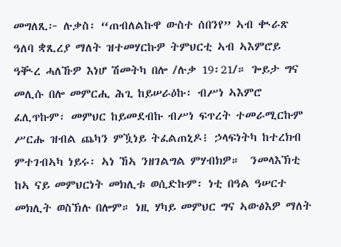መግለጺ፦ ሉቃስ፡ “ጠብለልኩዋ ውስተ ሰበንየ” ኣብ ቊራጽ ዓለባ ቋጺረያ ማለት ዝተመሃርኩዎ ትምህርቲ ኣብ ኣእምሮይ ዓቚረ ሓለኹዎ እነሆ ሽመትካ በሎ /ሉቃ 19፡21/። ጐይታ ግና መሊሱ በሎ መምርሒ ሕጊ ከይሠራዕኩ፡ ብሥነ ኣእምሮ ፈሊጥኩም፡ መምህር ከይመደብኩ ብሥነ ፍጥረት ተመራሚርኩም ሥርሑ ዝብል ጨካን ምዃነይ ትፈልጠኒዶ፧ ኃላፍነትካ ከተረክብ ምተገብኣካ ነይሩ፡ ኣነ ኸኣ ንዘገልግል ምሃብክዎ።  ንመላእኽቲ ከኣ ናይ መምህርነት መክሊቱ ወሲድኩም፡ ነቲ በዓል ዓሠርተ መክሊት ወስኽሉ በሎም። ነዚ ሃካይ መምህር ግና ኣውፅእዎ ማለት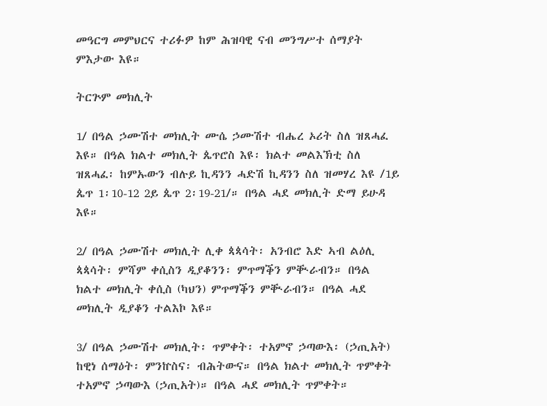መዓርግ መምህርና ተሪፉዎ ከም ሕዝባዊ ናብ መንግሥተ ሰማያት ምእታው እዩ።

ትርጕም መክሊት

1/ በዓል ኃሙሽተ መክሊት ሙሴ ኃሙሽተ ብሔረ ኦሪት ስለ ዝጸሓፈ እዩ። በዓል ክልተ መክሊት ጴጥሮስ እዩ፡ ክልተ መልእኽቲ ስለ ዝጸሓፈ፡ ከምኡውን ብሉይ ኪዳንን ሓድሽ ኪዳንን ስለ ዝመሃረ እዩ /1ይ ጴጥ 1፡10-12 2ይ ጴጥ 2፡19-21/። በዓል ሓደ መክሊት ድማ ይሁዳ እዩ።

2/ በዓል ኃሙሽተ መክሊት ሊቀ ጳጳሳት፡ አንብሮ እድ ኣብ ልዕሊ ጳጳሳት፡ ምሻም ቀሲስን ዲያቆንን፡ ምጥማቕን ምቚራብን። በዓል ክልተ መክሊት ቀሲስ (ካህን) ምጥማቕን ምቚራብን። በዓል ሓደ መክሊት ዲያቆን ተልእኮ እዩ።

3/ በዓል ኃሙሽተ መክሊት፡ ጥምቀት፡ ተአምኖ ኃጣውእ፡ (ኃጢአት) ከዊነ ሰማዕት፡ ምንኵስና፡ ብሕትውና። በዓል ክልተ መክሊት ጥምቀት ተአምኖ ኃጣውእ (ኃጢአት)። በዓል ሓደ መክሊት ጥምቀት።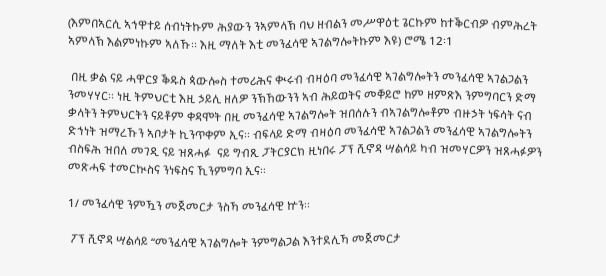(እምበኣርሲ ኣኅዋተይ ሰብነትኩም ሕያውን ንኣምላኽ ባህ ዘብልን መሥዋዕቲ ጌርኩም ከተቕርብዎ ብምሕረት ኣምላኽ እልምነኩም ኣለኹ። እዚ ማለት እቲ መንፈሳዊ ኣገልግሎትኩም እዩ) ሮሜ 12፡1

 በዚ ቃል ናይ ሓዋርያ ቕዱስ ጳውሎስ ተመሪሕና ቊሩብ ብዛዕባ መንፈሳዊ ኣገልግሎትን መንፈሳዊ ኣገልጋልን ንመሃሃር። ነዚ ትምህርቲ እዚ ኃይሊ ዘለዎ ንኽኸውንን ኣብ ሕይወትና መቐይሮ ከም ዘምጽእ ንምግባርን ድማ ቃላትን ትምህርትን ናይቶም ቀዳሞት በዚ መንፈሳዊ ኣገልግሎት ዝበሰሉን ብኣገልግሎቶም ብዙኃት ነፍሳት ናብ ድኅነት ዝማረኹን ኣቦታት ኪንጥቀም ኢና። ብፍላይ ድማ ብዛዕባ መንፈሳዊ ኣገልጋልን መንፈሳዊ ኣገልግሎትን ብስፍሕ ዝበለ መገዲ ናይ ዝጸሓፉ  ናይ ግብጺ ፓትርያርክ ዚነበሩ ፓፕ ሺኖዳ ሣልሳይ ካብ ዝመሃርዎን ዝጸሓፉዎን መጽሓፍ ተመርኲስና ንነፍስና ኺንምግባ ኢና።

1/ መንፈሳዊ ንምዃን መጀመርታ ንስኻ መንፈሳዊ ኵን።

 ፖፕ ሺኖዳ ሣልሳይ “መንፈሳዊ ኣገልግሎት ንምግልጋል እንተደሊኻ መጀመርታ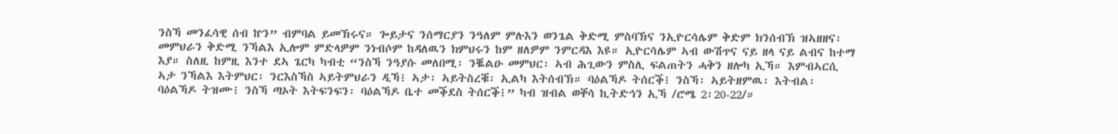ንስኻ መንፈሳዊ ሰብ ኵን” ብምባል ይመኽሩና። ጐይታና ንሰማርያን ንዓለም ምሉእን ወንጌል ቅድሚ ምስባኽና ንኢዮርሳሌም ቅድም ክንሰብኽ ዝኣዘዘና፡ መምህራን ቅድሚ ንኻልእ ኢሎም ምድላዎም ንነብሶም ከዳለዉን ክምህሩን ከም ዘለዎም ንምርዳእ እዩ። ኢዮርሳሌም ኣብ ውሽጥና ናይ ዘላ ናይ ልብና ከተማ እያ። ስለዚ ከምዚ እንተ ደኣ ጌርካ ካብቲ “ንስኻ ንዓያሱ መለበሚ፡ ንቘልዑ መምህር፡ ኣብ ሕጊውን ምስሊ ፍልጠትን ሓቅን ዘሎካ ኢኻ። እምብኣርሲ ኣታ ንኻልእ እትምህር፡ ንርእስኻስ ኣይትምህራን ዲኻ፧ ኣታ፡ ኣይትስረቑ፡ ኢልካ እትሰብኽ። ባዕልኻዶ ትሰርቕ፧ ንስኻ፡ ኣይትዘምዉ፡ እትብል፡ ባዕልኻዶ ትዝሙ፧ ንስኻ ጣኦት እትፍንፍን፡ ባዕልኻዶ ቤተ መቕደስ ትሰርቕ፧” ካብ ዝብል ወቐሳ ኪትድኅን ኢኻ /ሮሜ 2፡20-22/።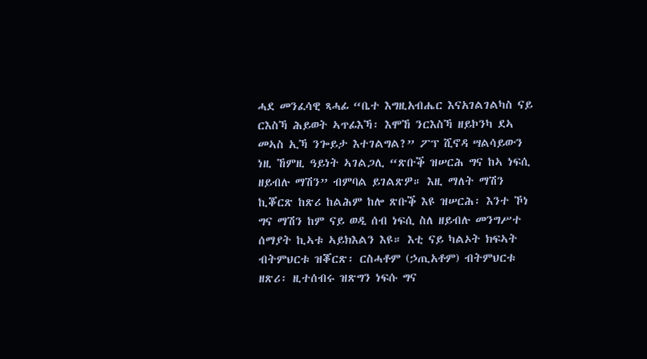ሓደ መንፈሳዊ ጻሓፊ “ቤተ እግዚአብሔር እናአገልገልካስ ናይ ርእስኻ ሕይወት ኣጥፊእኻ፡ እሞኸ ንርእስኻ ዘይኮንካ ደኣ መኣስ ኢኻ ንጐይታ እተገልግል?” ፖፕ ሺኖዳ ሣልሳይውን ነዚ ኸምዚ ዓይነት ኣገልጋሊ “ጽቡቕ ዝሠርሕ ግና ከኣ ነፍሲ ዘይብሉ ማሽን” ብምባል ይገልጽዎ። እዚ ማለት ማሽን ኪቖርጽ ከጽሪ ከልሕም ከሎ ጽቡቕ እዩ ዝሠርሕ፡ እንተ ኾነ ግና ማሽን ከም ናይ ወዲ ሰብ ነፍሲ ስለ ዘይብሉ መንግሥተ ሰማያት ኪኣቱ ኣይክእልን እዩ። እቲ ናይ ካልኦት ክፍኣት ብትምህርቱ ዝቖርጽ፡ ርስሓቶም (ኃጢአቶም) ብትምህርቱ ዘጽሪ፡ ዚተሰብሩ ዝጽግን ነፍሱ ግና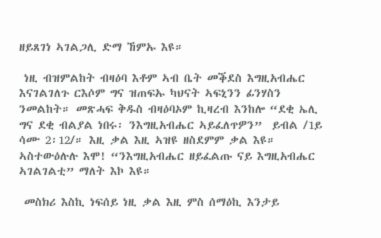ዘይጸገነ ኣገልጋሊ ድማ ኸምኡ እዩ።

 ነዚ ብዝምልከት ብዛዕባ እቶም ኣብ ቤት መቕደስ እግዚአብሔር እናገልገለጉ ርእሶም ግና ዝጠፍኡ ካህናት ኣፍኒንን ፊንሃስን ንመልከት። መጽሓፍ ቅዱስ ብዛዕባኦም ኪዛረብ እንከሎ “ደቂ ኤሊ ግና ደቂ ብልያል ነበሩ፡ ንእግዚአብሔር ኣይፈለጥዎን”  ይብል /1ይ ሳሙ 2፡12/። እዚ ቃል እዚ ኣዝዩ ዘስደምም ቃል እዩ። ኣስተውዕሉሉ እሞ! “ንእግዚአብሔር ዘይፈልጡ ናይ እግዚአብሔር ኣገልገልቲ” ማለት እኮ እዩ።

 መስክሪ እስኪ ነፍሰይ ነዚ ቃል እዚ ምስ ሰማዕኪ እንታይ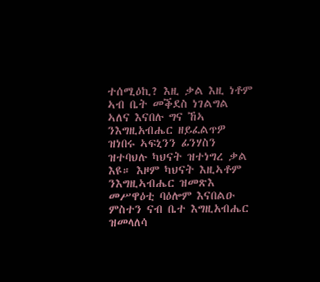ተሰሚዕኪ? እዚ ቃል እዚ ነቶም ኣብ ቤት መቕደስ ነገልግል ኣለና እናበሉ ግና ኸኣ ንእግዚአብሔር ዘይፈልጥዎ ዝነበሩ ኣፍኒንን ፊንሃስን ዝተባህሉ ካህናት ዝተነግረ ቃል እዩ። እዞም ካህናት እዚኣቶም ንእግዚኣብሔር ዝመጽእ መሥዋዕቲ ባዕሎም እናበልዑ ምስተን ናብ ቤተ እግዚአብሔር ዝመላለሳ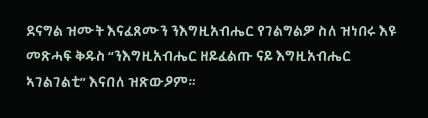ደናግል ዝሙት እናፈጸሙን ንእግዚአብሔር የገልግልዎ ስለ ዝነበሩ እዩ መጽሓፍ ቅዱስ “ንእግዚአብሔር ዘይፈልጡ ናይ እግዚአብሔር ኣገልገልቲ” እናበለ ዝጽውዖም።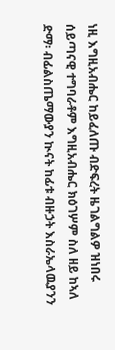ነዚ እግዚአብሔር ከይፈለጡ ብድፍረት ዜገልግልዎ ዝነበሩ ሰይጣናዊ ተግባራቶም እግዚአብሔር ክዕገሦም ስለ ዘይ ከኣለ ድማ፡ ብፊልስጤማውያን ኲናት ከፊቱ ብዙኃት እስራኤላዉያንን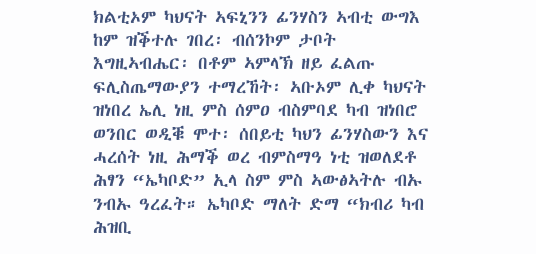ክልቲኦም ካህናት ኣፍኒንን ፊንሃስን ኣብቲ ውግእ ከም ዝቕተሉ ገበረ፡ ብሰንኮም ታቦት እግዚኣብሔር፡ በቶም ኣምላኽ ዘይ ፈልጡ ፍሊስጤማውያን ተማረኸት፡ ኣቡኦም ሊቀ ካህናት ዝነበረ ኤሊ ነዚ ምስ ሰምዐ ብስምባደ ካብ ዝነበሮ ወንበር ወዲቑ ሞተ፡ ሰበይቲ ካህን ፊንሃስውን እና ሓረሰት ነዚ ሕማቕ ወረ ብምስማዓ ነቲ ዝወለደቶ ሕፃን “ኤካቦድ” ኢላ ስም ምስ ኣውፅኣትሉ ብኡ ንብኡ ዓረፈት። ኤካቦድ ማለት ድማ “ክብሪ ካብ ሕዝቢ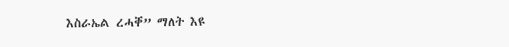እስራኤል ረሓቐ” ማለት እዩ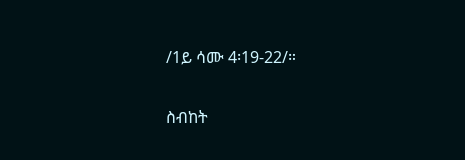/1ይ ሳሙ 4፡19-22/።

ስብከት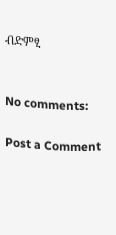ብድምፂ


No comments:

Post a Comment